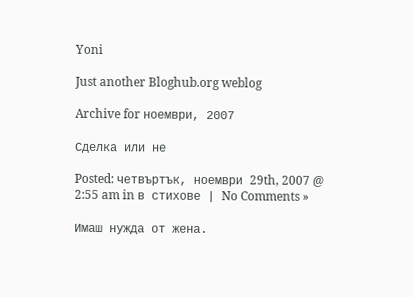Yoni

Just another Bloghub.org weblog

Archive for ноември, 2007

Сделка или не

Posted: четвъртък, ноември 29th, 2007 @ 2:55 am in в стихове | No Comments »

Имаш нужда от жена.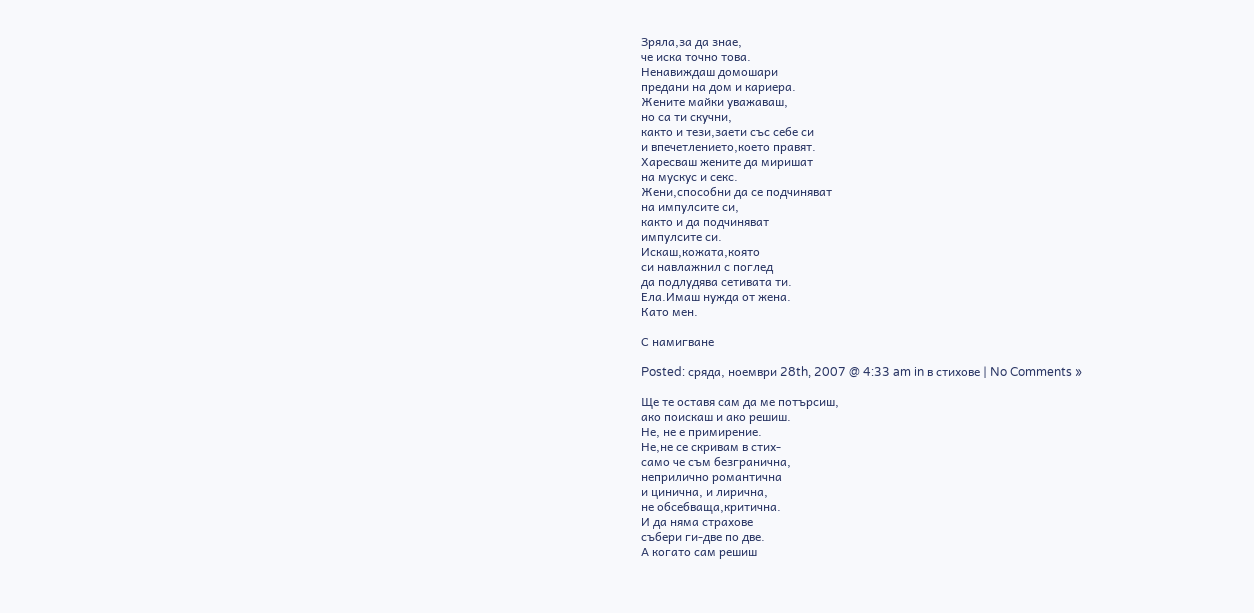Зряла,за да знае,
че иска точно това.
Ненавиждаш домошари
предани на дом и кариера.
Жените майки уважаваш,
но са ти скучни,
както и тези,заети със себе си
и впечетлението,което правят.
Харесваш жените да миришат
на мускус и секс.
Жени,способни да се подчиняват
на импулсите си,
както и да подчиняват
импулсите си.
Искаш,кожата,която
си навлажнил с поглед
да подлудява сетивата ти.
Ела.Имаш нужда от жена.
Като мен.

С намигване

Posted: сряда, ноември 28th, 2007 @ 4:33 am in в стихове | No Comments »

Ще те оставя сам да ме потърсиш,
ако поискаш и ако решиш.
Не, не е примирение.
Не,не се скривам в стих-
само че съм безгранична,
неприлично романтична
и цинична, и лирична,
не обсебваща,критична.
И да няма страхове
събери ги-две по две.
А когато сам решиш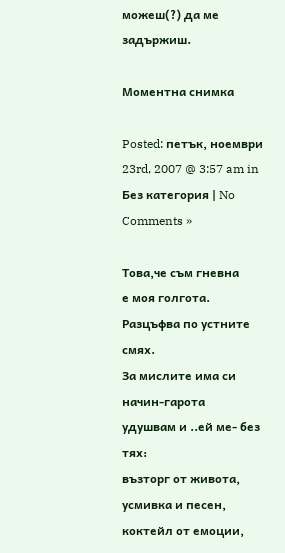можеш(?) да ме задържиш.

Моментна снимка

Posted: петък, ноември 23rd, 2007 @ 3:57 am in Без категория | No Comments »

Това,че съм гневна
е моя голгота.
Разцъфва по устните смях.
За мислите има си начин-гарота
удушвам и ..ей ме- без тях:
възторг от живота,
усмивка и песен,
коктейл от емоции,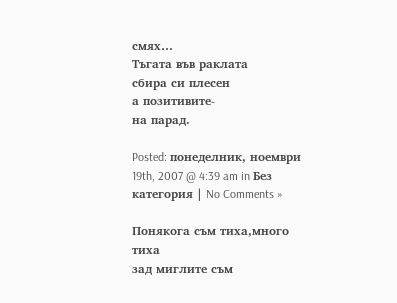смях…
Тъгата във раклата
сбира си плесен
а позитивите-
на парад.

Posted: понеделник, ноември 19th, 2007 @ 4:39 am in Без категория | No Comments »

Понякога съм тиха,много тиха
зад миглите съм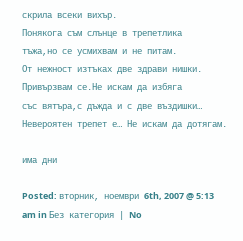скрила всеки вихър.
Понякога съм слънце в трепетлика
тъжа,но се усмихвам и не питам.
От нежност изтъках две здрави нишки.
Привързвам се.Не искам да избяга
със вятъра,с дъжда и с две въздишки…
Невероятен трепет е… Не искам да дотягам.

има дни

Posted: вторник, ноември 6th, 2007 @ 5:13 am in Без категория | No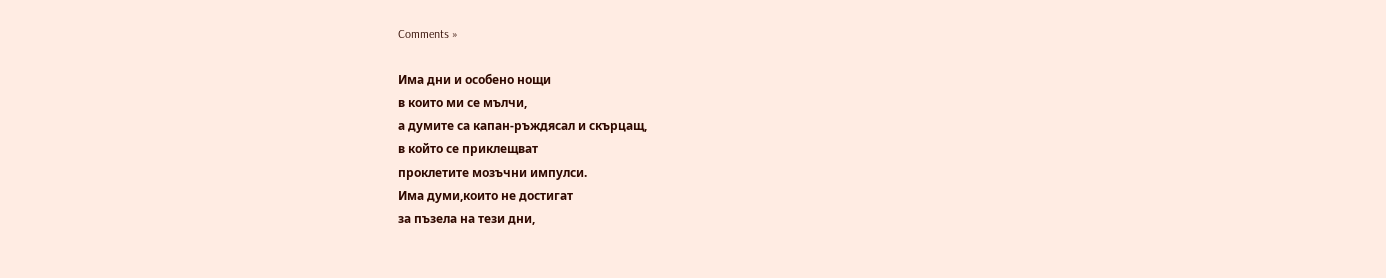Comments »

Има дни и особено нощи
в които ми се мълчи,
а думите са капан-ръждясал и скърцащ,
в който се приклещват
проклетите мозъчни импулси.
Има думи,които не достигат
за пъзела на тези дни,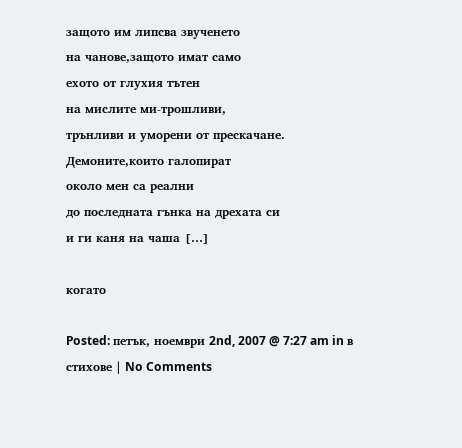защото им липсва звученето
на чанове,защото имат само
ехото от глухия тътен
на мислите ми-трошливи,
трънливи и уморени от прескачане.
Демоните,които галопират
около мен са реални
до последната гънка на дрехата си
и ги каня на чаша […]

когато

Posted: петък, ноември 2nd, 2007 @ 7:27 am in в стихове | No Comments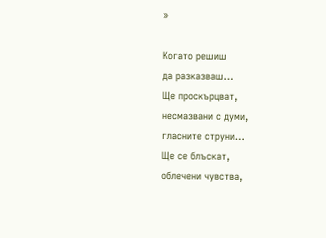»

Когато решиш
да разказваш…
Ще проскърцват,
несмазвани с думи,
гласните струни…
Ще се блъскат,
облечени чувства,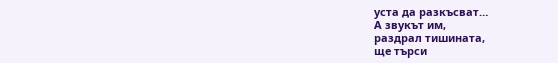уста да разкъсват…
А звукът им,
раздрал тишината,
ще търси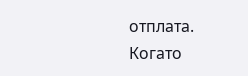отплата.
Когато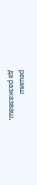решиш
да разказваш.